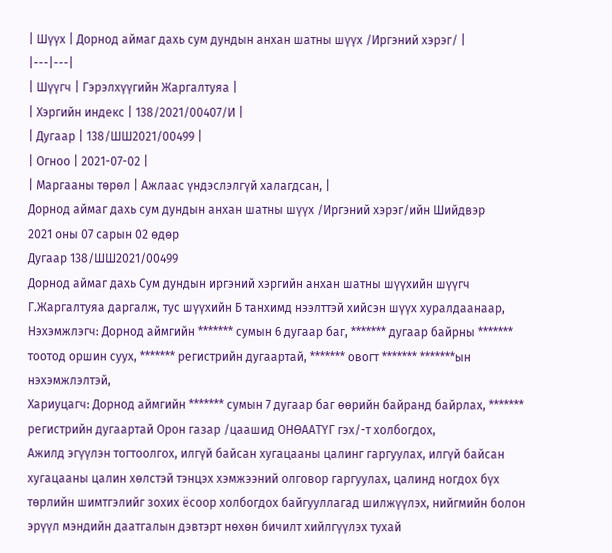| Шүүх | Дорнод аймаг дахь сум дундын анхан шатны шүүх /Иргэний хэрэг/ |
|---|---|
| Шүүгч | Гэрэлхүүгийн Жаргалтуяа |
| Хэргийн индекс | 138/2021/00407/И |
| Дугаар | 138/ШШ2021/00499 |
| Огноо | 2021-07-02 |
| Маргааны төрөл | Ажлаас үндэслэлгүй халагдсан, |
Дорнод аймаг дахь сум дундын анхан шатны шүүх /Иргэний хэрэг/ийн Шийдвэр
2021 оны 07 сарын 02 өдөр
Дугаар 138/ШШ2021/00499
Дорнод аймаг дахь Сум дундын иргэний хэргийн анхан шатны шүүхийн шүүгч Г.Жаргалтуяа даргалж, тус шүүхийн Б танхимд нээлттэй хийсэн шүүх хуралдаанаар,
Нэхэмжлэгч: Дорнод аймгийн ******* сумын 6 дугаар баг, ******* дугаар байрны ******* тоотод оршин суух, ******* регистрийн дугаартай, ******* овогт ******* *******ын нэхэмжлэлтэй,
Хариуцагч: Дорнод аймгийн ******* сумын 7 дугаар баг өөрийн байранд байрлах, ******* регистрийн дугаартай Орон газар /цаашид ОНӨААТҮГ гэх/-т холбогдох,
Ажилд эгүүлэн тогтоолгох, илгүй байсан хугацааны цалинг гаргуулах, илгүй байсан хугацааны цалин хөлстэй тэнцэх хэмжээний олговор гаргуулах, цалинд ногдох бүх төрлийн шимтгэлийг зохих ёсоор холбогдох байгууллагад шилжүүлэх, нийгмийн болон эрүүл мэндийн даатгалын дэвтэрт нөхөн бичилт хийлгүүлэх тухай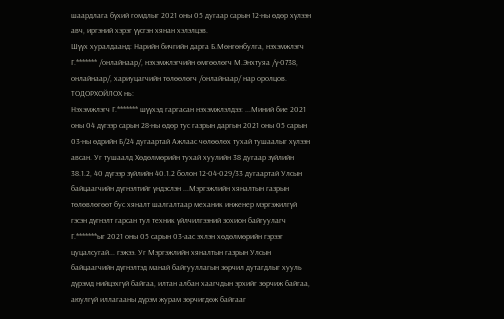шаардлага бүхий гомдлыг 2021 оны 05 дугаар сарын 12-ны өдөр хүлээн авч, иргэний хэрэг үүсгэн хянан хэлэлцэв.
Шүүх хуралдаанд: Нарийн бичгийн дарга Б.Мөнгөнбулга, нэхэмжлэгч Г.******* /онлайнаар/, нэхэмжлэгчийн өмгөөлөгч М.Энхтуяа /ү-0738, онлайнаар/, хариуцагчийн төлөөлөгч /онлайнаар/ нар оролцов.
ТОДОРХОЙЛОХ нь:
Нэхэмжлэгч Г.******* шүүхэд гаргасан нэхэмжлэлдээ: ...Миний бие 2021 оны 04 дүгээр сарын 28-ны өдөр тус газрын даргын 2021 оны 05 сарын 03-ны өдрийн Б/24 дугаартай Ажлаас чөлөөлөх тухай тушаалыг хүлээн авсан. Уг тушаалд Хөдөлмөрийн тухай хуулийн 38 дугаар зүйлийн 38.1.2, 40 дүгээр зүйлийн 40.1.2 болон 12-04-029/33 дугаартай Улсын байцаагчийн дүгнэлтийг үндэслэн ...Мэргэжлийн хяналтын газрын төлөвлөгөөт бус хяналт шалгалтаар механик инженер мэргэжилгүй гэсэн дүгнэлт гарсан тул техник үйлчилгээний зохион байгуулагч Г.*******ыг 2021 оны 05 сарын 03-аас эхлэн хөдөлмөрийн гэрээг цуцалсугай... гэжээ. Уг Мэргэжлийн хяналтын газрын Улсын байцаагчийн дүгнэлтэд манай байгууллагын зөрчил дутагдлыг хууль дүрэмд нийцэхгүй байгаа, илтан албан хаагчдын эрхийг зөрчиж байгаа, аюулгүй иллагааны дүрэм журам зөрчигдөж байгааг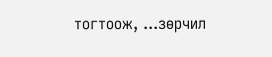тогтоож, ...зөрчил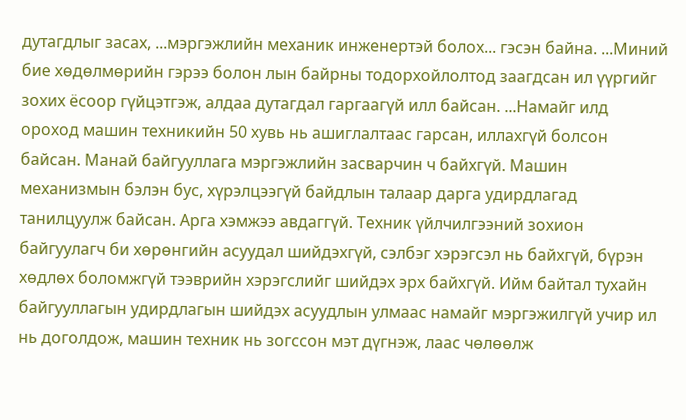дутагдлыг засах, ...мэргэжлийн механик инженертэй болох... гэсэн байна. ...Миний бие хөдөлмөрийн гэрээ болон лын байрны тодорхойлолтод заагдсан ил үүргийг зохих ёсоор гүйцэтгэж, алдаа дутагдал гаргаагүй илл байсан. ...Намайг илд ороход машин техникийн 50 хувь нь ашиглалтаас гарсан, иллахгүй болсон байсан. Манай байгууллага мэргэжлийн засварчин ч байхгүй. Машин механизмын бэлэн бус, хүрэлцээгүй байдлын талаар дарга удирдлагад танилцуулж байсан. Арга хэмжээ авдаггүй. Техник үйлчилгээний зохион байгуулагч би хөрөнгийн асуудал шийдэхгүй, сэлбэг хэрэгсэл нь байхгүй, бүрэн хөдлөх боломжгүй тээврийн хэрэгслийг шийдэх эрх байхгүй. Ийм байтал тухайн байгууллагын удирдлагын шийдэх асуудлын улмаас намайг мэргэжилгүй учир ил нь доголдож, машин техник нь зогссон мэт дүгнэж, лаас чөлөөлж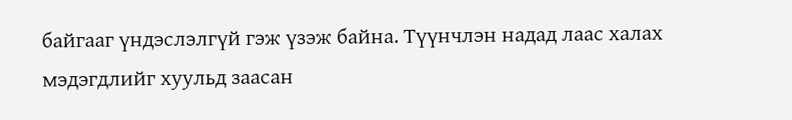байгааг үндэслэлгүй гэж үзэж байна. Түүнчлэн надад лаас халах мэдэгдлийг хуульд заасан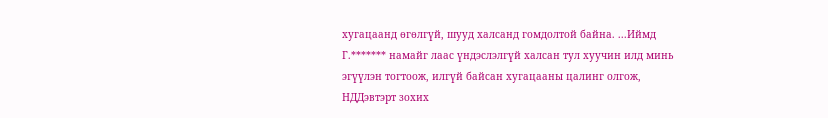хугацаанд өгөлгүй, шууд халсанд гомдолтой байна. ...Иймд Г.******* намайг лаас үндэслэлгүй халсан тул хуучин илд минь эгүүлэн тогтоож, илгүй байсан хугацааны цалинг олгож, НДДэвтэрт зохих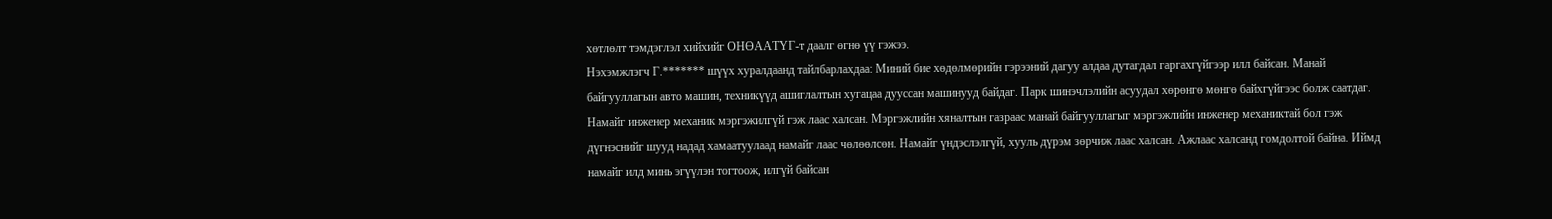хөтлөлт тэмдэглэл хийхийг ОНӨААТҮГ-т даалг өгнө үү гэжээ.
Нэхэмжлэгч Г.******* шүүх хуралдаанд тайлбарлахдаа: Миний бие хөдөлмөрийн гэрээний дагуу алдаа дутагдал гаргахгүйгээр илл байсан. Манай байгууллагын авто машин, техникүүд ашиглалтын хугацаа дууссан машинууд байдаг. Парк шинэчлэлийн асуудал хөрөнгө мөнгө байхгүйгээс болж саатдаг. Намайг инженер механик мэргэжилгүй гэж лаас халсан. Мэргэжлийн хяналтын газраас манай байгууллагыг мэргэжлийн инженер механиктай бол гэж дүгнэснийг шууд надад хамаатуулаад намайг лаас чөлөөлсөн. Намайг үндэслэлгүй, хууль дүрэм зөрчиж лаас халсан. Ажлаас халсанд гомдолтой байна. Иймд намайг илд минь эгүүлэн тогтоож, илгүй байсан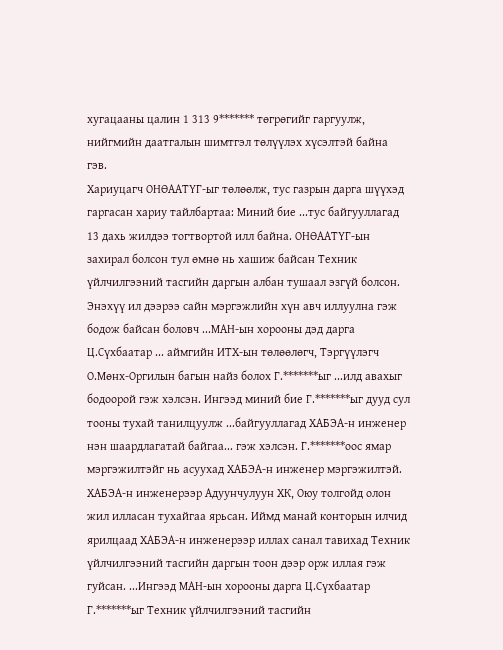хугацааны цалин 1 313 9******* төгрөгийг гаргуулж, нийгмийн даатгалын шимтгэл төлүүлэх хүсэлтэй байна гэв.
Хариуцагч ОНӨААТҮГ-ыг төлөөлж, тус газрын дарга шүүхэд гаргасан хариу тайлбартаа: Миний бие ...тус байгууллагад 13 дахь жилдээ тогтвортой илл байна. ОНӨААТҮГ-ын захирал болсон тул өмнө нь хашиж байсан Техник үйлчилгээний тасгийн даргын албан тушаал эзгүй болсон. Энэхүү ил дээрээ сайн мэргэжлийн хүн авч иллуулна гэж бодож байсан боловч ...МАН-ын хорооны дэд дарга Ц.Сүхбаатар ... аймгийн ИТХ-ын төлөөлөгч, Тэргүүлэгч О.Мөнх-Оргилын багын найз болох Г.*******ыг ...илд авахыг бодоорой гэж хэлсэн. Ингээд миний бие Г.*******ыг дууд сул тооны тухай танилцуулж ...байгууллагад ХАБЭА-н инженер нэн шаардлагатай байгаа... гэж хэлсэн. Г.*******оос ямар мэргэжилтэйг нь асуухад ХАБЭА-н инженер мэргэжилтэй. ХАБЭА-н инженерээр Адуунчулуун ХК, Оюу толгойд олон жил илласан тухайгаа ярьсан. Иймд манай конторын илчид ярилцаад ХАБЭА-н инженерээр иллах санал тавихад Техник үйлчилгээний тасгийн даргын тоон дээр орж иллая гэж гуйсан. ...Ингээд МАН-ын хорооны дарга Ц.Сүхбаатар Г.*******ыг Техник үйлчилгээний тасгийн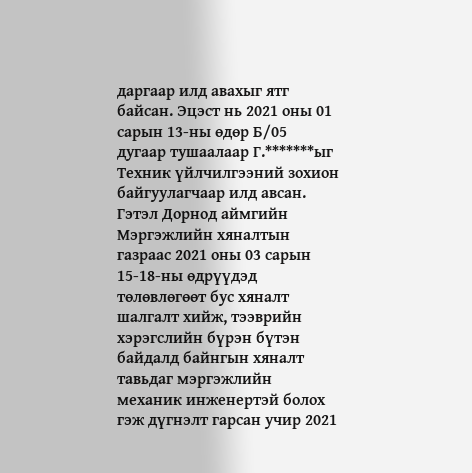даргаар илд авахыг ятг байсан. Эцэст нь 2021 оны 01 сарын 13-ны өдөр Б/05 дугаар тушаалаар Г.*******ыг Техник үйлчилгээний зохион байгуулагчаар илд авсан. Гэтэл Дорнод аймгийн Мэргэжлийн хяналтын газраас 2021 оны 03 сарын 15-18-ны өдрүүдэд төлөвлөгөөт бус хяналт шалгалт хийж, тээврийн хэрэгслийн бүрэн бүтэн байдалд байнгын хяналт тавьдаг мэргэжлийн механик инженертэй болох гэж дүгнэлт гарсан учир 2021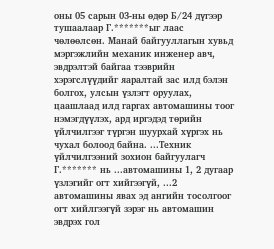оны 05 сарын 03-ны өдөр Б/24 дүгээр тушаалаар Г.*******ыг лаас чөлөөлсөн. Манай байгууллагын хувьд мэргэжлийн механик инженер авч, эвдрэлтэй байгаа тээврийн хэрэгслүүдийг яаралтай зас илд бэлэн болгох, улсын үзлэгт оруулах, цаашлаад илд гаргах автомашины тоог нэмэгдүүлэх, ард иргэдэд төрийн үйлчилгээг түргэн шуурхай хүргэх нь чухал болоод байна. ...Техник үйлчилгээний зохион байгуулагч Г.******* нь ...автомашины 1, 2 дугаар үзлэгийг огт хийгээгүй, ...2 автомашины явах эд ангийн тосолгоог огт хийлгээгүй зэрэг нь автомашин эвдрэх гол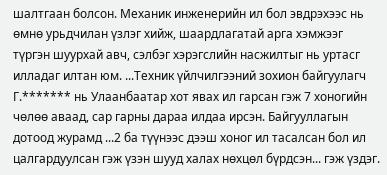шалтгаан болсон. Механик инженерийн ил бол эвдрэхээс нь өмнө урьдчилан үзлэг хийж, шаардлагатай арга хэмжээг түргэн шуурхай авч, сэлбэг хэрэгслийн насжилтыг нь уртасг илладаг илтан юм. ...Техник үйлчилгээний зохион байгуулагч Г.******* нь Улаанбаатар хот явах ил гарсан гэж 7 хоногийн чөлөө аваад, сар гарны дараа илдаа ирсэн. Байгууллагын дотоод журамд ...2 ба түүнээс дээш хоног ил тасалсан бол ил цалгардуулсан гэж үзэн шууд халах нөхцөл бүрдсэн... гэж үздэг.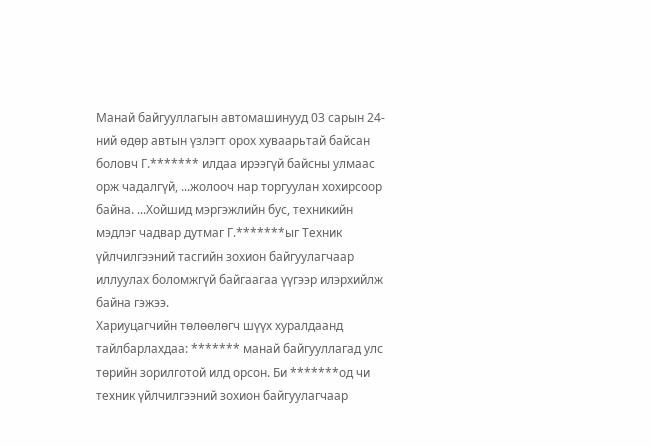Манай байгууллагын автомашинууд 03 сарын 24-ний өдөр автын үзлэгт орох хуваарьтай байсан боловч Г.******* илдаа ирээгүй байсны улмаас орж чадалгүй, ...жолооч нар торгуулан хохирсоор байна. ...Хойшид мэргэжлийн бус, техникийн мэдлэг чадвар дутмаг Г.*******ыг Техник үйлчилгээний тасгийн зохион байгуулагчаар иллуулах боломжгүй байгаагаа үүгээр илэрхийлж байна гэжээ.
Хариуцагчийн төлөөлөгч шүүх хуралдаанд тайлбарлахдаа: ******* манай байгууллагад улс төрийн зорилготой илд орсон. Би *******од чи техник үйлчилгээний зохион байгуулагчаар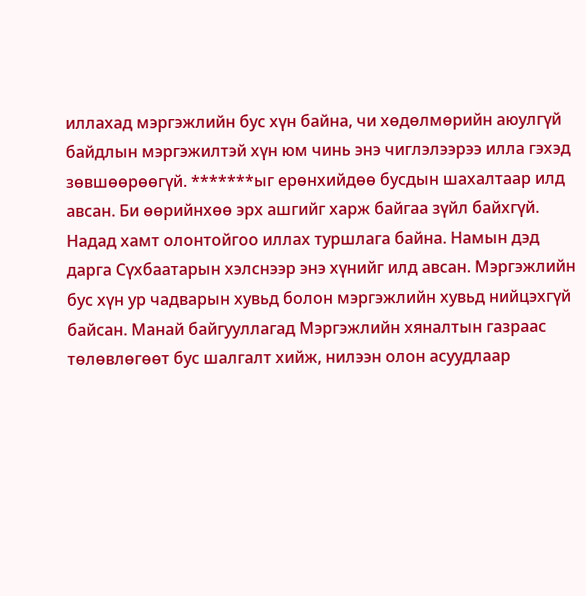иллахад мэргэжлийн бус хүн байна, чи хөдөлмөрийн аюулгүй байдлын мэргэжилтэй хүн юм чинь энэ чиглэлээрээ илла гэхэд зөвшөөрөөгүй. *******ыг ерөнхийдөө бусдын шахалтаар илд авсан. Би өөрийнхөө эрх ашгийг харж байгаа зүйл байхгүй. Надад хамт олонтойгоо иллах туршлага байна. Намын дэд дарга Сүхбаатарын хэлснээр энэ хүнийг илд авсан. Мэргэжлийн бус хүн ур чадварын хувьд болон мэргэжлийн хувьд нийцэхгүй байсан. Манай байгууллагад Мэргэжлийн хяналтын газраас төлөвлөгөөт бус шалгалт хийж, нилээн олон асуудлаар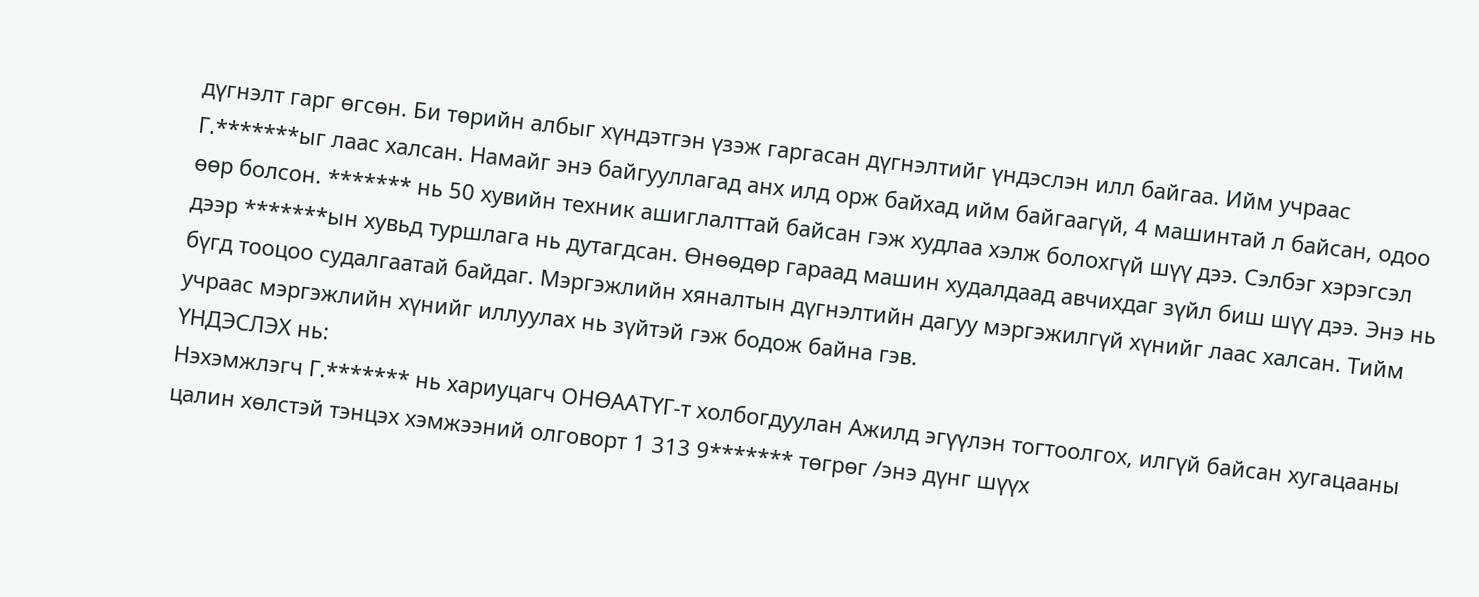дүгнэлт гарг өгсөн. Би төрийн албыг хүндэтгэн үзэж гаргасан дүгнэлтийг үндэслэн илл байгаа. Ийм учраас Г.*******ыг лаас халсан. Намайг энэ байгууллагад анх илд орж байхад ийм байгаагүй, 4 машинтай л байсан, одоо өөр болсон. ******* нь 50 хувийн техник ашиглалттай байсан гэж худлаа хэлж болохгүй шүү дээ. Сэлбэг хэрэгсэл дээр *******ын хувьд туршлага нь дутагдсан. Өнөөдөр гараад машин худалдаад авчихдаг зүйл биш шүү дээ. Энэ нь бүгд тооцоо судалгаатай байдаг. Мэргэжлийн хяналтын дүгнэлтийн дагуу мэргэжилгүй хүнийг лаас халсан. Тийм учраас мэргэжлийн хүнийг иллуулах нь зүйтэй гэж бодож байна гэв.
ҮНДЭСЛЭХ нь:
Нэхэмжлэгч Г.******* нь хариуцагч ОНӨААТҮГ-т холбогдуулан Ажилд эгүүлэн тогтоолгох, илгүй байсан хугацааны цалин хөлстэй тэнцэх хэмжээний олговорт 1 313 9******* төгрөг /энэ дүнг шүүх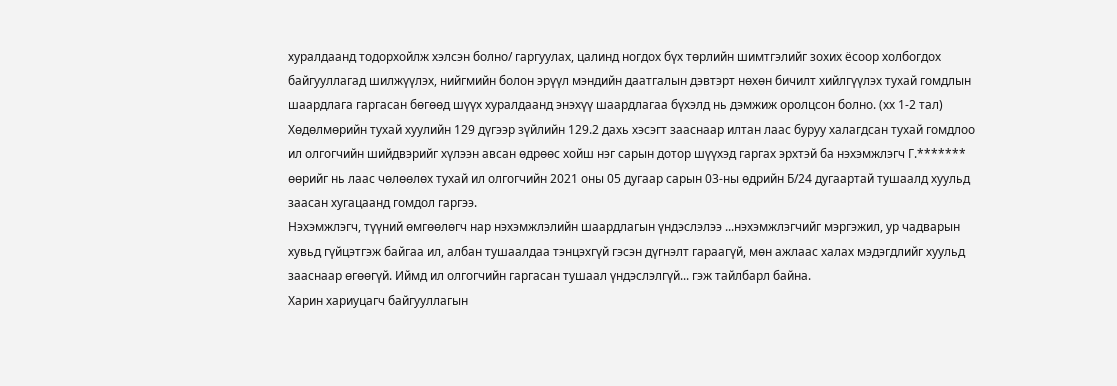хуралдаанд тодорхойлж хэлсэн болно/ гаргуулах, цалинд ногдох бүх төрлийн шимтгэлийг зохих ёсоор холбогдох байгууллагад шилжүүлэх, нийгмийн болон эрүүл мэндийн даатгалын дэвтэрт нөхөн бичилт хийлгүүлэх тухай гомдлын шаардлага гаргасан бөгөөд шүүх хуралдаанд энэхүү шаардлагаа бүхэлд нь дэмжиж оролцсон болно. (хх 1-2 тал)
Хөдөлмөрийн тухай хуулийн 129 дүгээр зүйлийн 129.2 дахь хэсэгт зааснаар илтан лаас буруу халагдсан тухай гомдлоо ил олгогчийн шийдвэрийг хүлээн авсан өдрөөс хойш нэг сарын дотор шүүхэд гаргах эрхтэй ба нэхэмжлэгч Г.******* өөрийг нь лаас чөлөөлөх тухай ил олгогчийн 2021 оны 05 дугаар сарын 03-ны өдрийн Б/24 дугаартай тушаалд хуульд заасан хугацаанд гомдол гаргээ.
Нэхэмжлэгч, түүний өмгөөлөгч нар нэхэмжлэлийн шаардлагын үндэслэлээ ...нэхэмжлэгчийг мэргэжил, ур чадварын хувьд гүйцэтгэж байгаа ил, албан тушаалдаа тэнцэхгүй гэсэн дүгнэлт гараагүй, мөн ажлаас халах мэдэгдлийг хуульд зааснаар өгөөгүй. Иймд ил олгогчийн гаргасан тушаал үндэслэлгүй... гэж тайлбарл байна.
Харин хариуцагч байгууллагын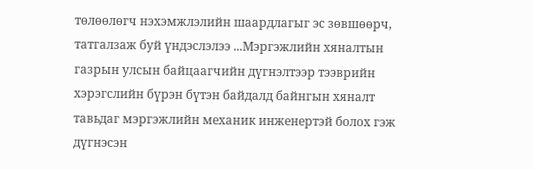төлөөлөгч нэхэмжлэлийн шаардлагыг эс зөвшөөрч, татгалзаж буй үндэслэлээ ...Мэргэжлийн хяналтын газрын улсын байцаагчийн дүгнэлтээр тээврийн хэрэгслийн бүрэн бүтэн байдалд байнгын хяналт тавьдаг мэргэжлийн механик инженертэй болох гэж дүгнэсэн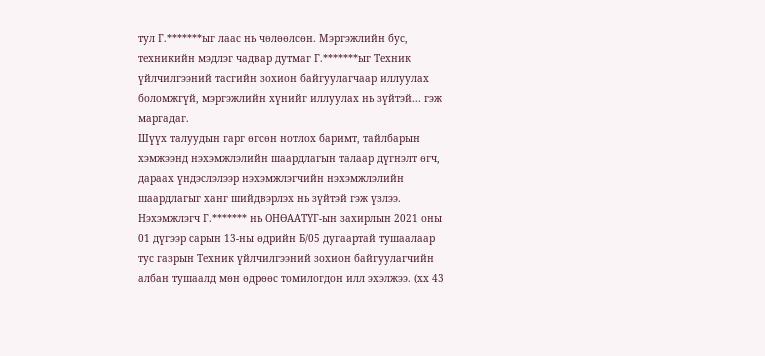тул Г.*******ыг лаас нь чөлөөлсөн. Мэргэжлийн бус, техникийн мэдлэг чадвар дутмаг Г.*******ыг Техник үйлчилгээний тасгийн зохион байгуулагчаар иллуулах боломжгүй, мэргэжлийн хүнийг иллуулах нь зүйтэй... гэж маргадаг.
Шүүх талуудын гарг өгсөн нотлох баримт, тайлбарын хэмжээнд нэхэмжлэлийн шаардлагын талаар дүгнэлт өгч, дараах үндэслэлээр нэхэмжлэгчийн нэхэмжлэлийн шаардлагыг ханг шийдвэрлэх нь зүйтэй гэж үзлээ.
Нэхэмжлэгч Г.******* нь ОНӨААТҮГ-ын захирлын 2021 оны 01 дүгээр сарын 13-ны өдрийн Б/05 дугаартай тушаалаар тус газрын Техник үйлчилгээний зохион байгуулагчийн албан тушаалд мөн өдрөөс томилогдон илл эхэлжээ. (хх 43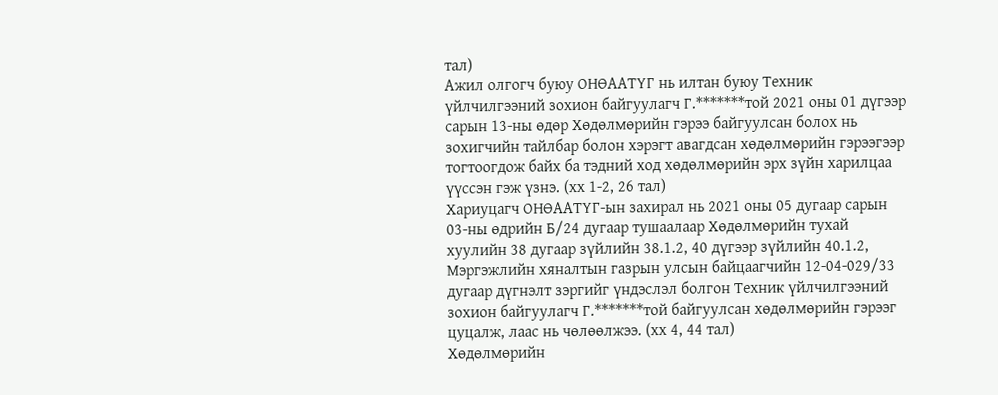тал)
Ажил олгогч буюу ОНӨААТҮГ нь илтан буюу Техник үйлчилгээний зохион байгуулагч Г.*******той 2021 оны 01 дүгээр сарын 13-ны өдөр Хөдөлмөрийн гэрээ байгуулсан болох нь зохигчийн тайлбар болон хэрэгт авагдсан хөдөлмөрийн гэрээгээр тогтоогдож байх ба тэдний ход хөдөлмөрийн эрх зүйн харилцаа үүссэн гэж үзнэ. (хх 1-2, 26 тал)
Хариуцагч ОНӨААТҮГ-ын захирал нь 2021 оны 05 дугаар сарын 03-ны өдрийн Б/24 дугаар тушаалаар Хөдөлмөрийн тухай хуулийн 38 дугаар зүйлийн 38.1.2, 40 дүгээр зүйлийн 40.1.2, Мэргэжлийн хяналтын газрын улсын байцаагчийн 12-04-029/33 дугаар дүгнэлт зэргийг үндэслэл болгон Техник үйлчилгээний зохион байгуулагч Г.*******той байгуулсан хөдөлмөрийн гэрээг цуцалж, лаас нь чөлөөлжээ. (хх 4, 44 тал)
Хөдөлмөрийн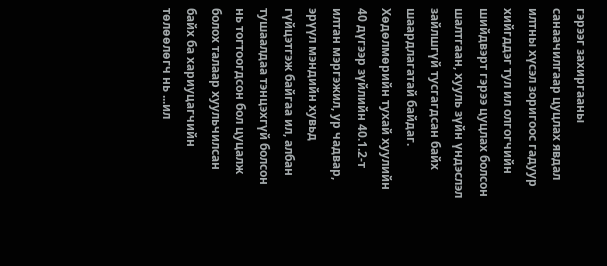гэрээг захиргааны санаачилгаар цуцлах явдал илтны хүсэл зоригоос гадуур хийгддэг тул ил олгогчийн шийдвэрт гэрээ цуцлах болсон шалтгаан, хууль зүйн үндэслэл зайлшгүй тусгагдсан байх шаардлагатай байдаг.
Хөдөлмөрийн тухай хуулийн 40 дүгээр зүйлийн 40.1.2-т илтан мэргэжил, ур чадвар, эрүүл мэндийн хувьд гүйцэтгэж байгаа ил, албан тушаалдаа тэнцэхгүй болсон нь тогтоогдсон бол цуцалж болох талаар хуульчилсан байх ба хариуцагчийн төлөөлөгч нь ...ил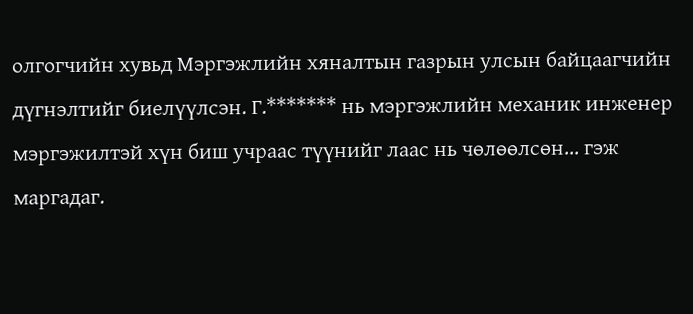олгогчийн хувьд Мэргэжлийн хяналтын газрын улсын байцаагчийн дүгнэлтийг биелүүлсэн. Г.******* нь мэргэжлийн механик инженер мэргэжилтэй хүн биш учраас түүнийг лаас нь чөлөөлсөн... гэж маргадаг.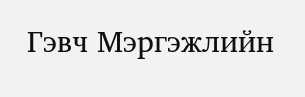Гэвч Мэргэжлийн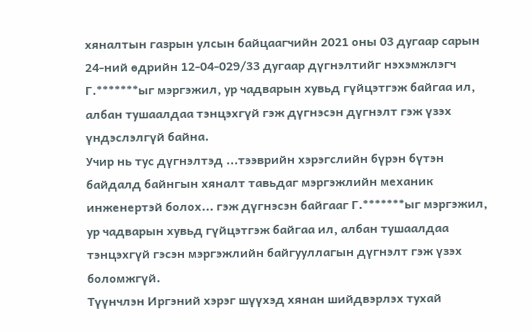хяналтын газрын улсын байцаагчийн 2021 оны 03 дугаар сарын 24-ний өдрийн 12-04-029/33 дугаар дүгнэлтийг нэхэмжлэгч Г.*******ыг мэргэжил, ур чадварын хувьд гүйцэтгэж байгаа ил, албан тушаалдаа тэнцэхгүй гэж дүгнэсэн дүгнэлт гэж үзэх үндэслэлгүй байна.
Учир нь тус дүгнэлтэд ...тээврийн хэрэгслийн бүрэн бүтэн байдалд байнгын хяналт тавьдаг мэргэжлийн механик инженертэй болох... гэж дүгнэсэн байгааг Г.*******ыг мэргэжил, ур чадварын хувьд гүйцэтгэж байгаа ил, албан тушаалдаа тэнцэхгүй гэсэн мэргэжлийн байгууллагын дүгнэлт гэж үзэх боломжгүй.
Түүнчлэн Иргэний хэрэг шүүхэд хянан шийдвэрлэх тухай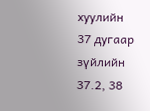хуулийн 37 дугаар зүйлийн 37.2, 38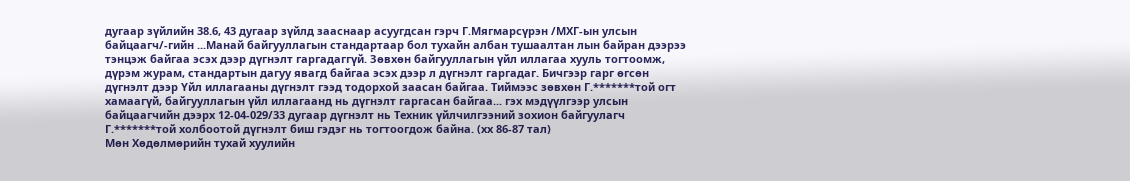дугаар зүйлийн 38.6, 43 дугаар зүйлд зааснаар асуугдсан гэрч Г.Мягмарсүрэн /МХГ-ын улсын байцаагч/-гийн ...Манай байгууллагын стандартаар бол тухайн албан тушаалтан лын байран дээрээ тэнцэж байгаа эсэх дээр дүгнэлт гаргадаггүй. Зөвхөн байгууллагын үйл иллагаа хууль тогтоомж, дүрэм журам, стандартын дагуу явагд байгаа эсэх дээр л дүгнэлт гаргадаг. Бичгээр гарг өгсөн дүгнэлт дээр Үйл иллагааны дүгнэлт гээд тодорхой заасан байгаа. Тиймээс зөвхөн Г.*******той огт хамаагүй, байгууллагын үйл иллагаанд нь дүгнэлт гаргасан байгаа... гэх мэдүүлгээр улсын байцаагчийн дээрх 12-04-029/33 дугаар дүгнэлт нь Техник үйлчилгээний зохион байгуулагч Г.*******той холбоотой дүгнэлт биш гэдэг нь тогтоогдож байна. (хх 86-87 тал)
Мөн Хөдөлмөрийн тухай хуулийн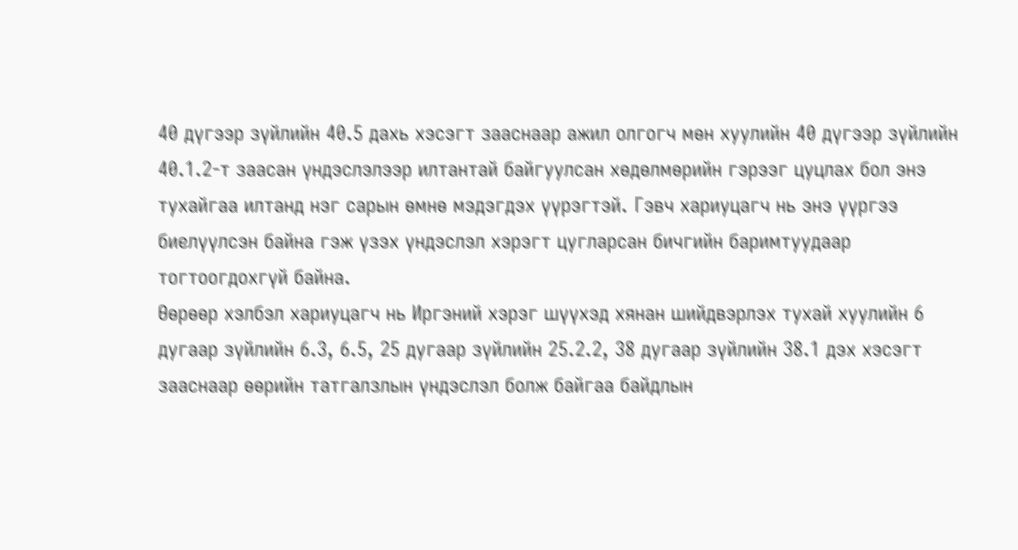40 дүгээр зүйлийн 40.5 дахь хэсэгт зааснаар ажил олгогч мөн хуулийн 40 дүгээр зүйлийн 40.1.2-т заасан үндэслэлээр илтантай байгуулсан хөдөлмөрийн гэрээг цуцлах бол энэ тухайгаа илтанд нэг сарын өмнө мэдэгдэх үүрэгтэй. Гэвч хариуцагч нь энэ үүргээ биелүүлсэн байна гэж үзэх үндэслэл хэрэгт цугларсан бичгийн баримтуудаар тогтоогдохгүй байна.
Өөрөөр хэлбэл хариуцагч нь Иргэний хэрэг шүүхэд хянан шийдвэрлэх тухай хуулийн 6 дугаар зүйлийн 6.3, 6.5, 25 дугаар зүйлийн 25.2.2, 38 дугаар зүйлийн 38.1 дэх хэсэгт зааснаар өөрийн татгалзлын үндэслэл болж байгаа байдлын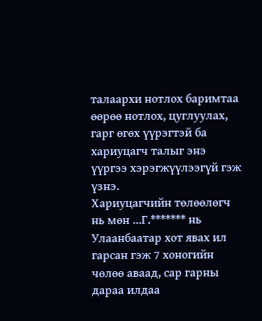талаархи нотлох баримтаа өөрөө нотлох, цуглуулах, гарг өгөх үүрэгтэй ба хариуцагч талыг энэ үүргээ хэрэгжүүлээгүй гэж үзнэ.
Хариуцагчийн төлөөлөгч нь мөн ...Г.******* нь Улаанбаатар хот явах ил гарсан гэж 7 хоногийн чөлөө аваад, сар гарны дараа илдаа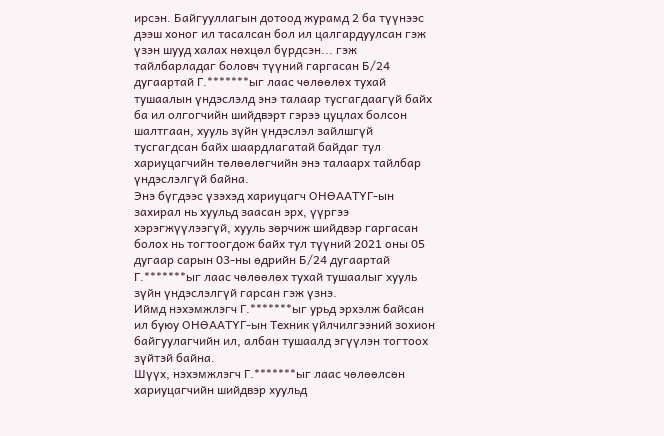ирсэн. Байгууллагын дотоод журамд 2 ба түүнээс дээш хоног ил тасалсан бол ил цалгардуулсан гэж үзэн шууд халах нөхцөл бүрдсэн... гэж тайлбарладаг боловч түүний гаргасан Б/24 дугаартай Г.*******ыг лаас чөлөөлөх тухай тушаалын үндэслэлд энэ талаар тусгагдаагүй байх ба ил олгогчийн шийдвэрт гэрээ цуцлах болсон шалтгаан, хууль зүйн үндэслэл зайлшгүй тусгагдсан байх шаардлагатай байдаг тул хариуцагчийн төлөөлөгчийн энэ талаарх тайлбар үндэслэлгүй байна.
Энэ бүгдээс үзэхэд хариуцагч ОНӨААТҮГ-ын захирал нь хуульд заасан эрх, үүргээ хэрэгжүүлээгүй, хууль зөрчиж шийдвэр гаргасан болох нь тогтоогдож байх тул түүний 2021 оны 05 дугаар сарын 03-ны өдрийн Б/24 дугаартай Г.*******ыг лаас чөлөөлөх тухай тушаалыг хууль зүйн үндэслэлгүй гарсан гэж үзнэ.
Иймд нэхэмжлэгч Г.*******ыг урьд эрхэлж байсан ил буюу ОНӨААТҮГ-ын Техник үйлчилгээний зохион байгуулагчийн ил, албан тушаалд эгүүлэн тогтоох зүйтэй байна.
Шүүх, нэхэмжлэгч Г.*******ыг лаас чөлөөлсөн хариуцагчийн шийдвэр хуульд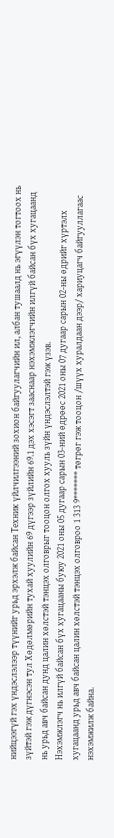нийцээгүй гэх үндэслэлээр түүнийг урьд эрхэлж байсан Техник үйлчилгээний зохион байгуулагчийн ил, албан тушаалд нь эгүүлэн тогтоох нь зүйтэй гэж дүгнэсэн тул Хөдөлмөрийн тухай хуулийн 69 дүгээр зүйлийн 69.1 дэх хэсэгт зааснаар нэхэмжлэгчийн илгүй байсан бүх хугацаанд нь урьд авч байсан дунд цалин хөлстэй тэнцэх олговрыг тооцон олгох хууль зүйн үндэслэлтэй гэж үзэв.
Нэхэмжлэгч нь илгүй байсан бүх хугацааны буюу 2021 оны 05 дугаар сарын 03-ний өдрөөс 2021 оны 07 дугаар сарын 02-ны өдрийг хүртэлх хугацаанд урьд авч байсан цалин хөлстэй тэнцэх олговроо 1 313 9******* төгрөг гэж тооцон /шүүх хуралдаан дээр/ хариуцагч байгууллагаас нэхэмжилж байна.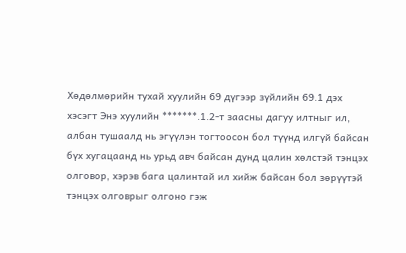Хөдөлмөрийн тухай хуулийн 69 дүгээр зүйлийн 69.1 дэх хэсэгт Энэ хуулийн *******.1.2-т заасны дагуу илтныг ил, албан тушаалд нь эгүүлэн тогтоосон бол түүнд илгүй байсан бүх хугацаанд нь урьд авч байсан дунд цалин хөлстэй тэнцэх олговор, хэрэв бага цалинтай ил хийж байсан бол зөрүүтэй тэнцэх олговрыг олгоно гэж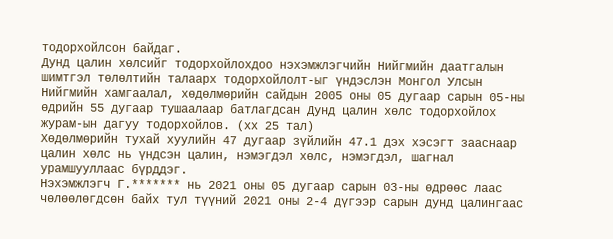тодорхойлсон байдаг.
Дунд цалин хөлсийг тодорхойлохдоо нэхэмжлэгчийн Нийгмийн даатгалын шимтгэл төлөлтийн талаарх тодорхойлолт-ыг үндэслэн Монгол Улсын Нийгмийн хамгаалал, хөдөлмөрийн сайдын 2005 оны 05 дугаар сарын 05-ны өдрийн 55 дугаар тушаалаар батлагдсан Дунд цалин хөлс тодорхойлох журам-ын дагуу тодорхойлов. (хх 25 тал)
Хөдөлмөрийн тухай хуулийн 47 дугаар зүйлийн 47.1 дэх хэсэгт зааснаар цалин хөлс нь үндсэн цалин, нэмэгдэл хөлс, нэмэгдэл, шагнал урамшууллаас бүрддэг.
Нэхэмжлэгч Г.******* нь 2021 оны 05 дугаар сарын 03-ны өдрөөс лаас чөлөөлөгдсөн байх тул түүний 2021 оны 2-4 дүгээр сарын дунд цалингаас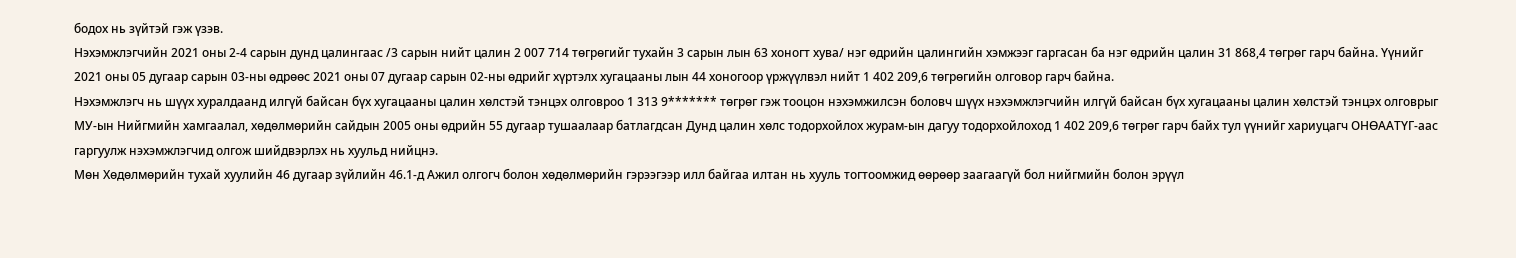бодох нь зүйтэй гэж үзэв.
Нэхэмжлэгчийн 2021 оны 2-4 сарын дунд цалингаас /3 сарын нийт цалин 2 007 714 төгрөгийг тухайн 3 сарын лын 63 хоногт хува/ нэг өдрийн цалингийн хэмжээг гаргасан ба нэг өдрийн цалин 31 868,4 төгрөг гарч байна. Үүнийг 2021 оны 05 дугаар сарын 03-ны өдрөөс 2021 оны 07 дугаар сарын 02-ны өдрийг хүртэлх хугацааны лын 44 хоногоор үржүүлвэл нийт 1 402 209,6 төгрөгийн олговор гарч байна.
Нэхэмжлэгч нь шүүх хуралдаанд илгүй байсан бүх хугацааны цалин хөлстэй тэнцэх олговроо 1 313 9******* төгрөг гэж тооцон нэхэмжилсэн боловч шүүх нэхэмжлэгчийн илгүй байсан бүх хугацааны цалин хөлстэй тэнцэх олговрыг МУ-ын Нийгмийн хамгаалал, хөдөлмөрийн сайдын 2005 оны өдрийн 55 дугаар тушаалаар батлагдсан Дунд цалин хөлс тодорхойлох журам-ын дагуу тодорхойлоход 1 402 209,6 төгрөг гарч байх тул үүнийг хариуцагч ОНӨААТҮГ-аас гаргуулж нэхэмжлэгчид олгож шийдвэрлэх нь хуульд нийцнэ.
Мөн Хөдөлмөрийн тухай хуулийн 46 дугаар зүйлийн 46.1-д Ажил олгогч болон хөдөлмөрийн гэрээгээр илл байгаа илтан нь хууль тогтоомжид өөрөөр заагаагүй бол нийгмийн болон эрүүл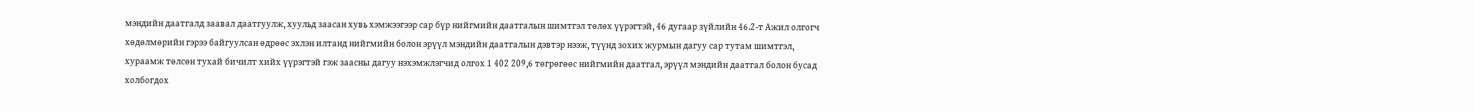мэндийн даатгалд заавал даатгуулж, хуульд заасан хувь хэмжээгээр сар бүр нийгмийн даатгалын шимтгэл төлөх үүрэгтэй, 46 дугаар зүйлийн 46.2-т Ажил олгогч хөдөлмөрийн гэрээ байгуулсан өдрөөс эхлэн илтанд нийгмийн болон эрүүл мэндийн даатгалын дэвтэр нээж, түүнд зохих журмын дагуу сар тутам шимтгэл, хураамж төлсөн тухай бичилт хийх үүрэгтэй гэж заасны дагуу нэхэмжлэгчид олгох 1 402 209,6 төгрөгөөс нийгмийн даатгал, эрүүл мэндийн даатгал болон бусад холбогдох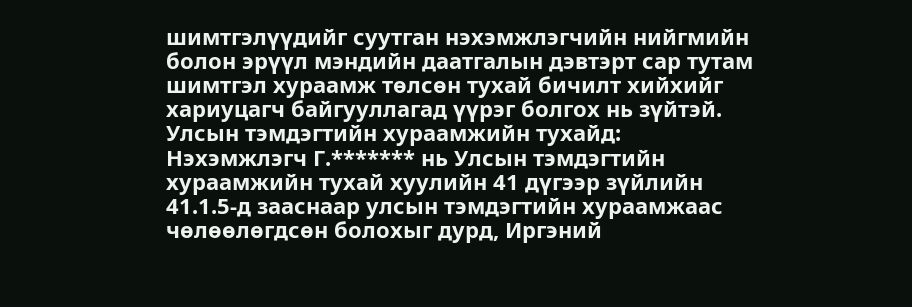шимтгэлүүдийг суутган нэхэмжлэгчийн нийгмийн болон эрүүл мэндийн даатгалын дэвтэрт сар тутам шимтгэл хураамж төлсөн тухай бичилт хийхийг хариуцагч байгууллагад үүрэг болгох нь зүйтэй.
Улсын тэмдэгтийн хураамжийн тухайд:
Нэхэмжлэгч Г.******* нь Улсын тэмдэгтийн хураамжийн тухай хуулийн 41 дүгээр зүйлийн 41.1.5-д зааснаар улсын тэмдэгтийн хураамжаас чөлөөлөгдсөн болохыг дурд, Иргэний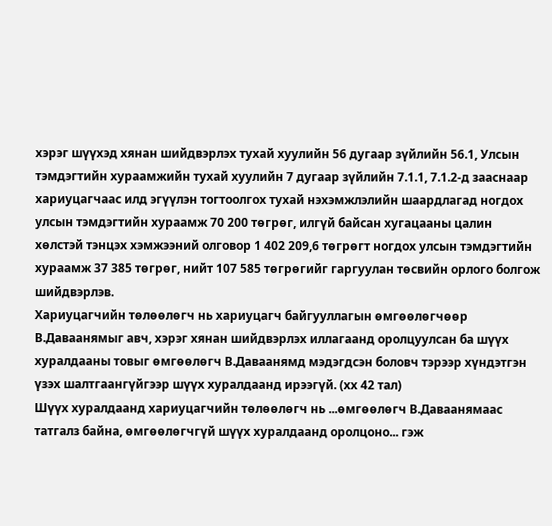хэрэг шүүхэд хянан шийдвэрлэх тухай хуулийн 56 дугаар зүйлийн 56.1, Улсын тэмдэгтийн хураамжийн тухай хуулийн 7 дугаар зүйлийн 7.1.1, 7.1.2-д зааснаар хариуцагчаас илд эгүүлэн тогтоолгох тухай нэхэмжлэлийн шаардлагад ногдох улсын тэмдэгтийн хураамж 70 200 төгрөг, илгүй байсан хугацааны цалин хөлстэй тэнцэх хэмжээний олговор 1 402 209,6 төгрөгт ногдох улсын тэмдэгтийн хураамж 37 385 төгрөг, нийт 107 585 төгрөгийг гаргуулан төсвийн орлого болгож шийдвэрлэв.
Хариуцагчийн төлөөлөгч нь хариуцагч байгууллагын өмгөөлөгчөөр В.Даваанямыг авч, хэрэг хянан шийдвэрлэх иллагаанд оролцуулсан ба шүүх хуралдааны товыг өмгөөлөгч В.Даваанямд мэдэгдсэн боловч тэрээр хүндэтгэн үзэх шалтгаангүйгээр шүүх хуралдаанд ирээгүй. (хх 42 тал)
Шүүх хуралдаанд хариуцагчийн төлөөлөгч нь ...өмгөөлөгч В.Даваанямаас татгалз байна, өмгөөлөгчгүй шүүх хуралдаанд оролцоно... гэж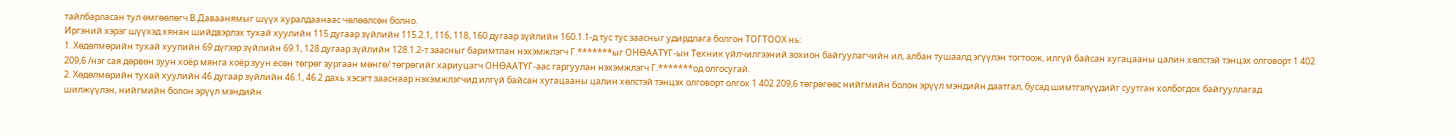тайлбарласан тул өмгөөлөгч В.Даваанямыг шүүх хуралдаанаас чөлөөлсөн болно.
Иргэний хэрэг шүүхэд хянан шийдвэрлэх тухай хуулийн 115 дугаар зүйлийн 115.2.1, 116, 118, 160 дугаар зүйлийн 160.1.1-д тус тус заасныг удирдлага болгон ТОГТООХ нь:
1. Хөдөлмөрийн тухай хуулийн 69 дүгээр зүйлийн 69.1, 128 дугаар зүйлийн 128.1.2-т заасныг баримтлан нэхэмжлэгч Г.*******ыг ОНӨААТҮГ-ын Техник үйлчилгээний зохион байгуулагчийн ил, албан тушаалд эгүүлэн тогтоож, илгүй байсан хугацааны цалин хөлстэй тэнцэх олговорт 1 402 209,6 /нэг сая дөрвөн зуун хоёр мянга хоёр зуун есөн төгрөг зургаан мөнгө/ төгрөгийг хариуцагч ОНӨААТҮГ-аас гаргуулан нэхэмжлэгч Г.*******од олгосугай.
2. Хөдөлмөрийн тухай хуулийн 46 дугаар зүйлийн 46.1, 46.2 дахь хэсэгт зааснаар нэхэмжлэгчид илгүй байсан хугацааны цалин хөлстэй тэнцэх олговорт олгох 1 402 209,6 төгрөгөөс нийгмийн болон эрүүл мэндийн даатгал, бусад шимтгэлүүдийг суутган холбогдох байгууллагад шилжүүлэн, нийгмийн болон эрүүл мэндийн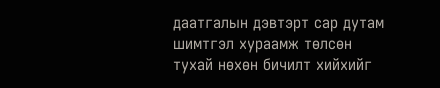даатгалын дэвтэрт сар дутам шимтгэл хураамж төлсөн тухай нөхөн бичилт хийхийг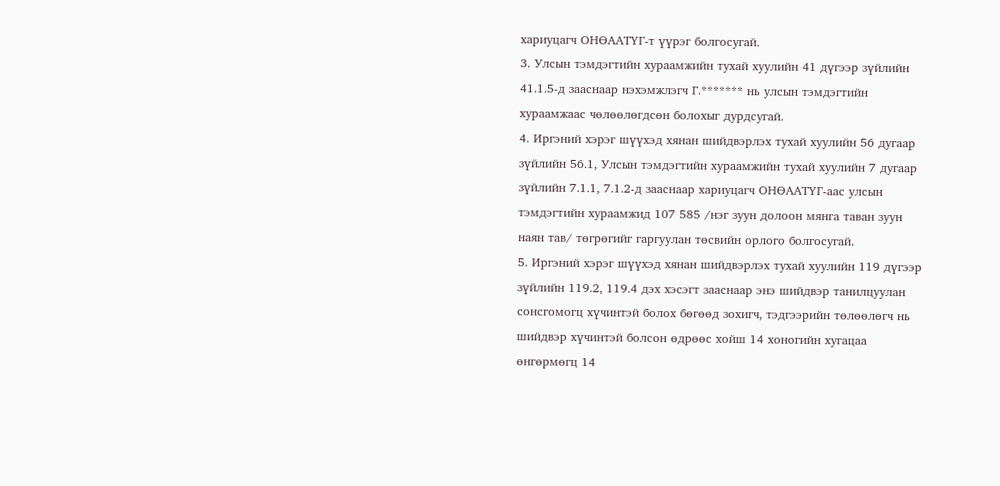хариуцагч ОНӨААТҮГ-т үүрэг болгосугай.
3. Улсын тэмдэгтийн хураамжийн тухай хуулийн 41 дүгээр зүйлийн 41.1.5-д зааснаар нэхэмжлэгч Г.******* нь улсын тэмдэгтийн хураамжаас чөлөөлөгдсөн болохыг дурдсугай.
4. Иргэний хэрэг шүүхэд хянан шийдвэрлэх тухай хуулийн 56 дугаар зүйлийн 56.1, Улсын тэмдэгтийн хураамжийн тухай хуулийн 7 дугаар зүйлийн 7.1.1, 7.1.2-д зааснаар хариуцагч ОНӨААТҮГ-аас улсын тэмдэгтийн хураамжид 107 585 /нэг зуун долоон мянга таван зуун наян тав/ төгрөгийг гаргуулан төсвийн орлого болгосугай.
5. Иргэний хэрэг шүүхэд хянан шийдвэрлэх тухай хуулийн 119 дүгээр зүйлийн 119.2, 119.4 дэх хэсэгт зааснаар энэ шийдвэр танилцуулан сонсгомогц хүчинтэй болох бөгөөд зохигч, тэдгээрийн төлөөлөгч нь шийдвэр хүчинтэй болсон өдрөөс хойш 14 хоногийн хугацаа өнгөрмөгц 14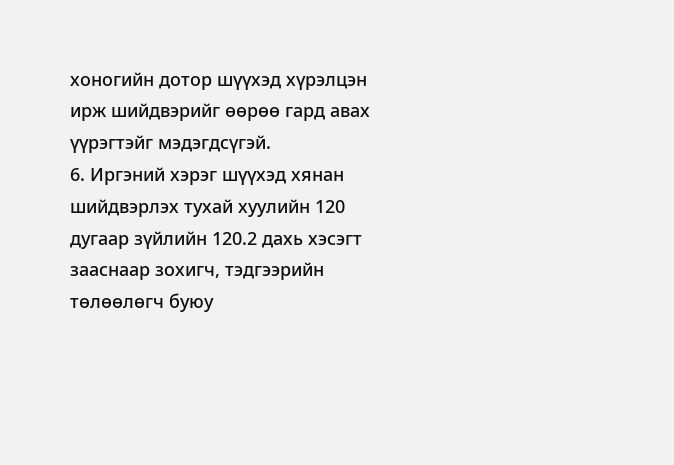хоногийн дотор шүүхэд хүрэлцэн ирж шийдвэрийг өөрөө гард авах үүрэгтэйг мэдэгдсүгэй.
6. Иргэний хэрэг шүүхэд хянан шийдвэрлэх тухай хуулийн 120 дугаар зүйлийн 120.2 дахь хэсэгт зааснаар зохигч, тэдгээрийн төлөөлөгч буюу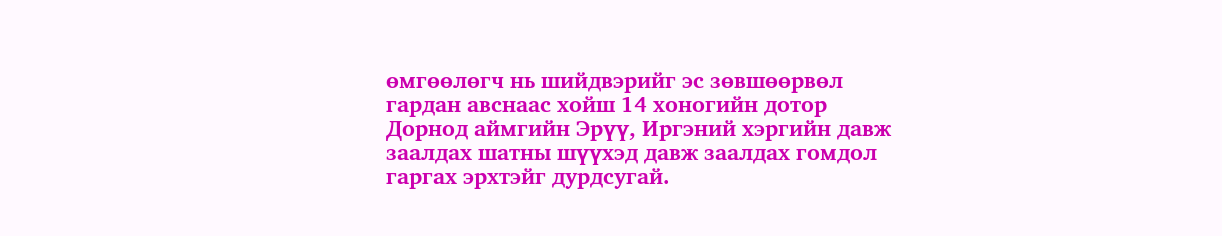өмгөөлөгч нь шийдвэрийг эс зөвшөөрвөл гардан авснаас хойш 14 хоногийн дотор Дорнод аймгийн Эрүү, Иргэний хэргийн давж заалдах шатны шүүхэд давж заалдах гомдол гаргах эрхтэйг дурдсугай.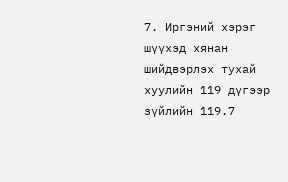7. Иргэний хэрэг шүүхэд хянан шийдвэрлэх тухай хуулийн 119 дүгээр зүйлийн 119.7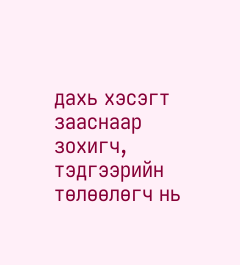дахь хэсэгт зааснаар зохигч, тэдгээрийн төлөөлөгч нь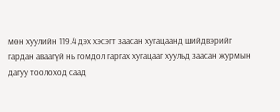мөн хуулийн 119.4 дэх хэсэгт заасан хугацаанд шийдвэрийг гардан аваагүй нь гомдол гаргах хугацааг хуульд заасан журмын дагуу тоолоход саад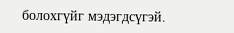болохгүйг мэдэгдсүгэй.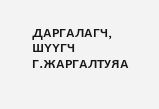ДАРГАЛАГЧ, ШҮҮГЧ Г.ЖАРГАЛТУЯА